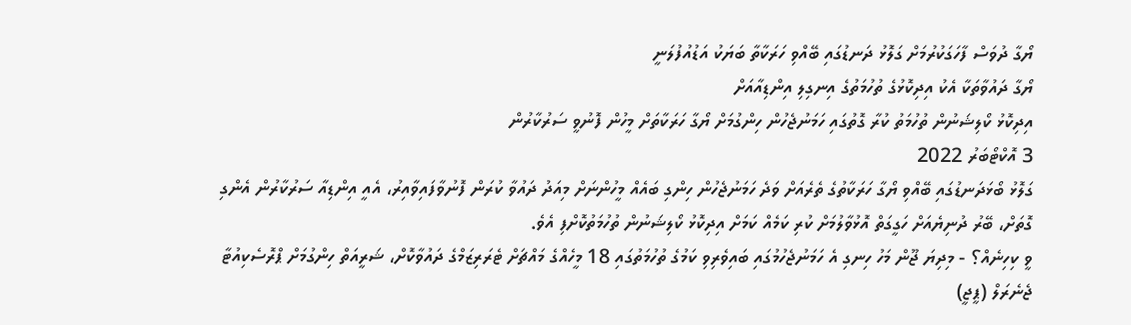ޔޯގާ ދުވަސް ފާހަގަކުރުމަށް ގަލޮޅު ދަނޑުގައި ބޭއްވި ހަރަކާތާ ބަޔަކު އަޑުއުފުލަނީ
ޔޯގާ ދައުވާތަކާ އެކު އިދިކޮޅުގެ ތުހުމަތުގެ އިނގިލި އިންޑިއާއަށް
އިދިކޮޅު ކޯލިޝަނުން ތުހުމަތު ކުރާ ގޮތުގައި ހަމަނުޖެހުން ހިންގުމަށް ޔޯގާ ހަރަކާތަށް މީހުން ފޮނުވީ ސަރުކާރުން
3 އޮކްޓޯބަރު 2022
ގަލޮޅު ބޯޅަދަނޑުގައި ބޭއްވި ޔޯގާ ހަރަކާތުގެ ތެރެއަށް ވަދެ ހަމަނުޖެހުން ހިންގި ބައެއް މީހުންނަށް މިއަދު ދައުވާ ކުރަން ފޮނުވާފައިވާއިރު، އެއީ އިންޑިއާ ސަރުކާރުން އެންގި ގޮތަށް، ބޭރު ދުނިޔެއަށް ހަގީގަތް އޮޅުވާލުމަށް ކުރި ކަމެއް ކަމަށް އިދިކޮޅު ކޯލިޝަނުން ތުހުމަތުކޮށްފި އެވެ.
ވީ ކިހިނެއް؟ - މިދިޔަ ޖޫން މަހު ހިނގި އެ ހަމަނުޖެހުމުގައި ބައިވެރިވި ކަމުގެ ތުހުމަތުގައި 18 މީހެއްގެ މައްޗަށް ޓެރަރިޒަމްގެ ދައުވާކޮށް، ޝަރީއަތް ހިންގުމަށް ޕްރޮސެކިއުޓާ ޖެނެރަލް (ޕީޖީ)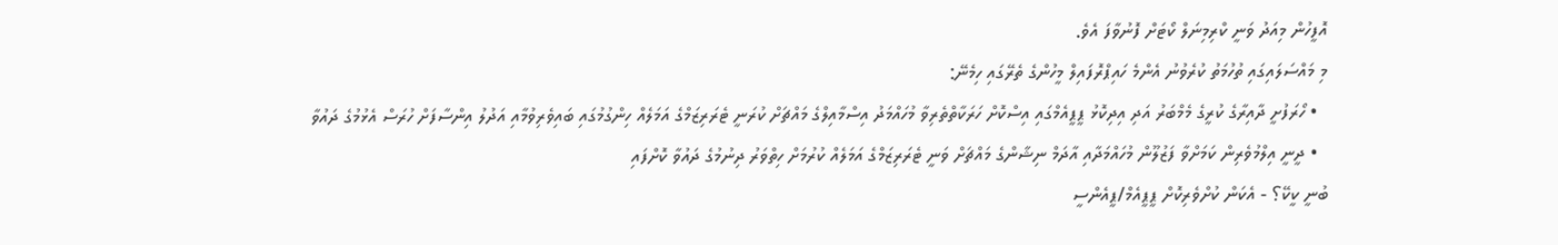އޮފީހުން މިއަދު ވަނީ ކްރިމިނަލް ކޯޓަށް ފޮނުވާފަ އެވެ.
މި މައްސަލައިގައި ތުހުމަތު ކުރެވުނު އެންމެ ހައިޕްރޮފައިލް މީހުންގެ ތެރޭގައި ހިމެނޭ:
  • ހޯރަފުށީ ދާއިރާގެ ކުރީގެ މެމްބަރު އަދި އިދިކޮޅު ޕީޕީއެމްގައި އިސްކޮށް ހަރަކާތްތެރިވާ މުހައްމަދު އިސްމާއިލްގެ މައްޗަށް ކުރަނީ ޓެރަރިޒަމްގެ އަމަލެއް ހިންގުމުގައި ބައިވެރިވުމާއި އަދުލު އިންސާފަށް ހުރަސް އެޅުމުގެ ދައުވާ
  • ދީނީ އިލްމުވެރިން ކަމަށްވާ ފަޒުލޫން މުހައްމަދާއި އާދަމް ނިޝާންގެ މައްޗަށް ވަނީ ޓެރަރިޒަމްގެ އަމަލެއް ކުރުމަށް ހިތްވަރު ދިނުމުގެ ދައުވާ ކޮށްފައި
ބުނީ ކީކޭ؟ - އެކަން ކުށްވެރިކޮށް ޕީޕީއެމް/ޕީއެންސީ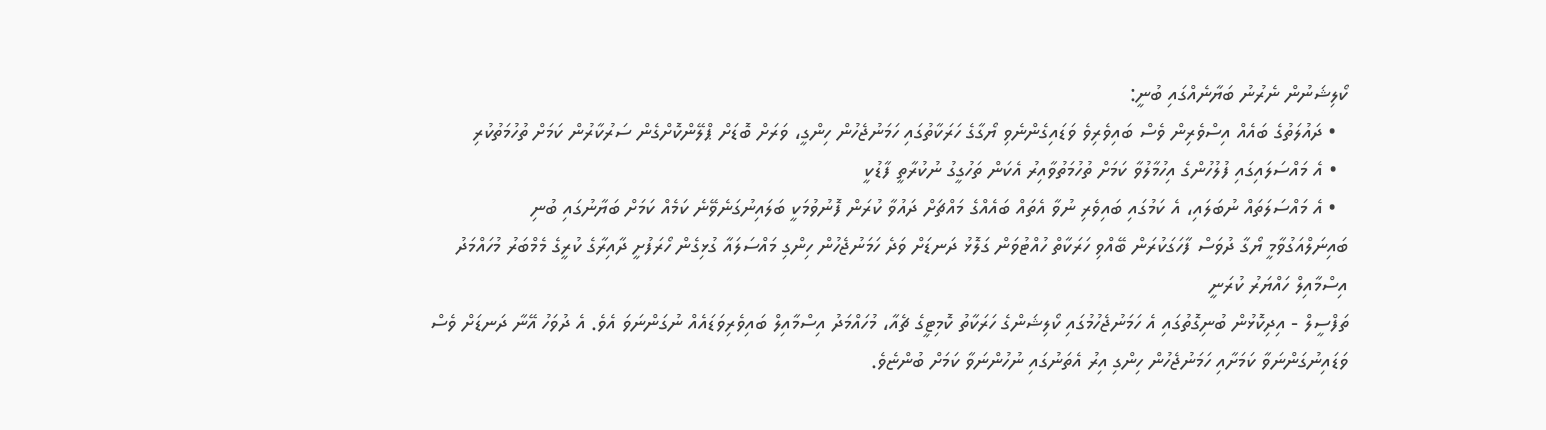ކޯލިޝަނުން ނެރުނު ބަޔާނެއްގައި ބުނީ:
  • ދައުލަތުގެ ބައެއް އިސްވެރިން ވެސް ބައިވެރިވެ ވަޑައިގެންނެވި ޔޯގާގެ ހަރަކާތުގައި ހަމަނުޖެހުން ހިންގީ، ވަރަށް ބޮޑަށް ޕްލޭންކޮށްގެން ސަރުކާރުން ކަމަށް ތުހުމަތުކުރި
  • އެ މައްސަލައިގައި ފުލުހުންގެ އިހުމާލުވާ ކަމަށް ތުހުމަތުވާއިރު އެކަން ތަހުގީގު ނުކުރާތީ ފާޑުކީ
  • އެ މައްސަލަތައް ނުބަލައި، އެ ކަމުގައި ބައިވެރި ނުވާ އެތައް ބައެއްގެ މައްޗަށް ދައުވާ ކުރަން ފޮނުވުމަކީ ބަލައިނުގަނެވޭނެ ކަމެއް ކަމަށް ބަޔާނުގައި ބުނި
ބައިނަލްއަގުވާމީ ޔޯގާ ދުވަސް ފާހަގަކުރަން ބޭއްވި ހަރަކާތް ހުއްޓުވަން ގަލޮޅު ދަނޑަށް ވަދެ ހަމަނުޖެހުން ހިންގި މައްސަލައާ ގުޅިގެން ހޯރަފުށީ ދާއިރާގެ ކުރީގެ މެމްބަރު މުހައްމަދު އިސްމާއިލް ހައްޔަރު ކުރަނީ
ތަފްސީލް - އިދިކޮޅުން ބުނިގޮތުގައި އެ ހަމަނުޖެހުމުގައި ކޯލިޝަންގެ ހަރަކާތު ކޮމިޓީގެ ޗެއާ، މުހައްމަދު އިސްމާއިލް ބައިވެރިވަޑައެއް ނުގަންނަވަ އެވެ. އެ ދުވަހު އޭނާ ދަނޑަށް ވެސް ވަޑައިނުގަންނަވާ ކަމަށާއި ހަމަނުޖެހުން ހިންގި އިރު އެތަނުގައި ނުހުންނަވާ ކަމަށް ބުންޏެވެ.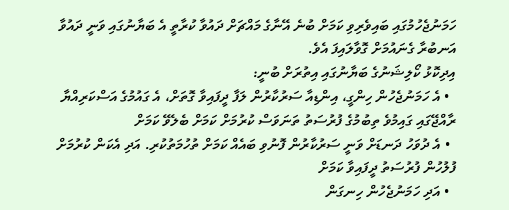ހަމަނުޖެހުމުގައި ބައިވެރިވި ކަމަށް ބުނެ އޭނާގެ މައްޗަށް ދައުވާ ކުރާތީ އެ ބަޔާނުގައި ވަނީ ދައުވާ އަނބުރާ ގެނައުމަށް ގޮވާލައިފަ އެވެ.
އިދިކޮޅު ކޯލިޝަނުގެ ބަޔާނުގައި އިތުރަށް ބުނީ:
  • އެ ހަމަނުޖެހުން ހިންގީ، އިންޑިއާ ސަރުކާރުން ލަފާ ދީފައިވާ ގޮތަށް، އެ ގައުމުގެ އަސްކަރިއްޔާ ރާއްޖޭގައި ގައިމުވެ ތިބުމުގެ ފުރުސަތު ތަނަވަސް ކުރުމަށް ކަމަށް ބެލެވޭ ކަމަށް
  • އެ ދުވަހު ދަނޑަށް ވަނީ ސަރުކާރުން ފޮނުވި ބައެއް ކަމަށް ތުހުމަތުކުރި. އަދި އެކަން ކުރުމަށް ފުލުހުން ފުރުސަތު ދީފައިވާ ކަމަށް
  • އަދި ހަމަނުޖެހުން ހިނގަން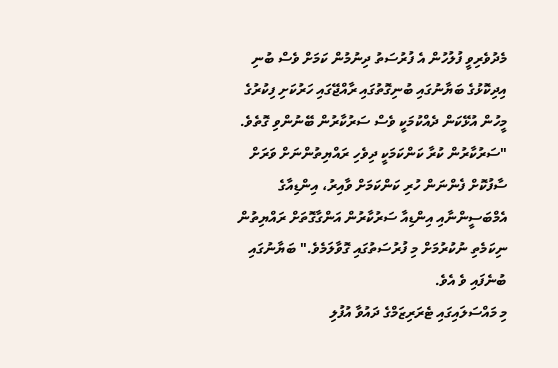މެދުވެރިވީ ފުލުހުން އެ ފުރުސަތު ދިނުމުން ކަމަށް ވެސް ބުނި
އިދިކޮޅުގެ ބަޔާނުގައި ބުނިގޮތުގައި ރާއްޖޭގައި ހަރުކަށި ފިކުރުގެ މީހުން އުޅޭކަން ދެއްކުމަކީ ވެސް ސަރުކާރުން ބޭނުންވި ގޮތެވެ.
"ސަރުކާރުން ކުރާ ކަންކަމަކީ ދިވެހި ރައްޔިތުންނަށް ވަރަށް ސާފުކޮށް ފެންނަން ހުރި ކަންކަމަށް ވާއިރު، އިންޑިއާގެ އެމްބަސީންނާއި އިންޑިއާ ސަރުކާރުން އަންގާގޮތަށް ރައްޔިތުން ނިކަމެތި ނުކުރުމަށް މި ފުރުސަތުގައި ގޮވާލަމެވެ." ބަޔާނުގައި ބުނެފައި ވެ އެވެ.
މި މައްސަލައިގައި ޓެރަރިޒަމްގެ ދައުވާ އުފުލި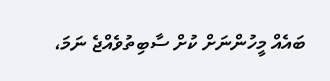ބައެއް މީހުންނަށް ކުށް ސާބިތުވެއްޖެ ނަމަ،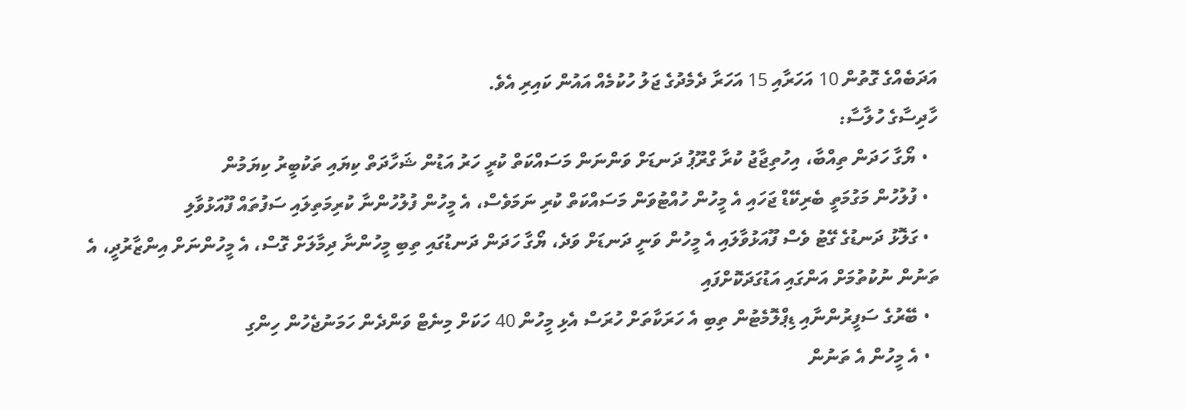އަދަބެއްގެ ގޮތުން 10 އަހަރާއި 15 އަހަރާ ދެމެދުގެ ޖަލު ހުކުމެއް އައުން ކައިރި އެވެ.
ހާދިސާގެ ހުލާސާ:
  • ޔޯގާ ހަދަން ތިއްބާ، އިހުތިޖާޖު ކުރާ ގްރޫޕު ދަނޑަށް ވަންނަން މަސައްކަތް ކުރީ ހަރު އަޑުން ޝަހާދަތް ކިޔައި ތަކުބީރު ކިޔަމުން
  • ފުލުހުން މަގުމަތީ ބެރިކޭޑް ޖަހައި އެ މީހުން ހުއްޓުވަން މަސައްކަތް ކުރި ނަމަވެސް، އެ މީހުން ފުލުހުންނާ ކުރިމަތިލައި ސަފުތައް ފޫއަޅުވާލި
  • ގަލޮޅު ދަނޑުގެ ގޭޓު ވެސް ފޫއަޅުވާލައި އެ މީހުން ވަނީ ދަނޑަށް ވަދެ، ޔޯގާ ހަދަން ދަނޑުގައި ތިބި މީހުންނާ ދިމާލަށް ގޮސް، އެ މީހުންނަށް އިންޒާރުދީ، އެ ތަނުން ނުކުތުމަށް އަންގައި އަޑުގަދަކޮށްފައި
  • ބޭރުގެ ސަފީރުންނާއި ޑިޕްލޮމެޓުން ތިބި އެ ހަރަކާތަށް ހުރަސް އެޅި މީހުން 40 ހަކަށް މިނެޓް ވަންދެން ހަމަނުޖެހުން ހިންގި
  • އެ މީހުން އެ ތަނުން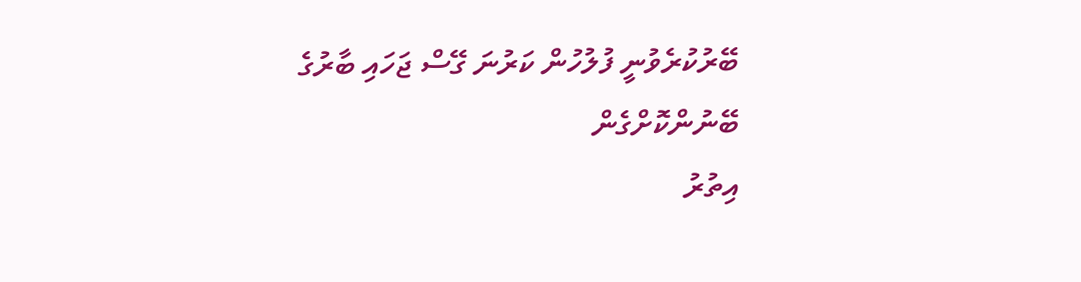ބޭރުކުރެވުނީ ފުލުހުން ކަރުނަ ގޭސް ޖަހައި ބާރުގެ ބޭނުންކޮށްގެން
އިތުރު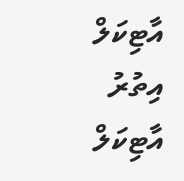އާޓިކަލް
އިތުރު އާޓިކަލް